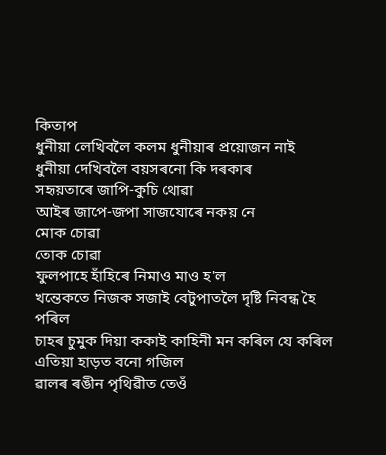কিতাপ
ধুনীয়া লেখিবলৈ কলম ধুনীয়াৰ প্ৰয়োজন নাই
ধুনীয়া দেখিবলৈ বয়সৰনো কি দৰকাৰ
সহৃয়তাৰে জাপি-কুচি থোৱা
আইৰ জাপে-জপা সাজযোৰে নকয় নে
মোক চোৱা
তোক চোৱা
ফুলপাহে হাঁহিৰে নিমাও মাও হ'ল
খন্তেকতে নিজক সজাই বেটুপাতলৈ দৃষ্টি নিবন্ধ হৈ পৰিল
চাহৰ চুমুক দিয়া ককাই কাহিনী মন কৰিল যে কৰিল
এতিয়া হাড়ত বনো গজিল
ৱালৰ ৰঙীন পৃথিৱীত তেওঁ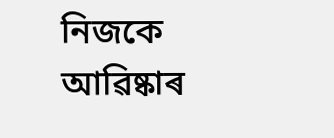নিজকে আৱিষ্কাৰ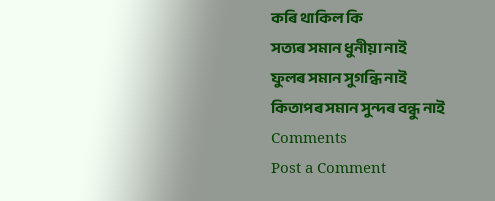কৰি থাকিল কি
সত্যৰ সমান ধুনীয়া নাই
ফুলৰ সমান সুগন্ধি নাই
কিতাপৰ সমান সুন্দৰ বন্ধু নাই
Comments
Post a Comment